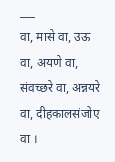___
वा, मासे वा, उऊ वा, अयणे वा, संवच्छरे वा, अन्नयरे वा, दीहकालसंजोए वा ।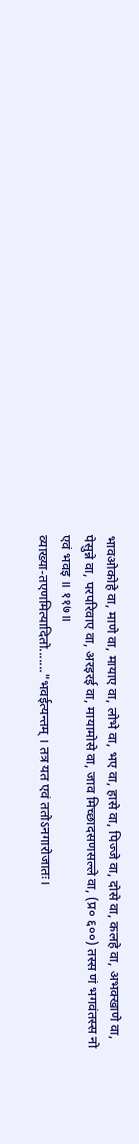भावओकोहे वा, माणे वा, मायाए वा, लोभे वा, भए वा, हासे वा, पिज्जे वा, दोसे वा, कलहे वा, अभक्खाणे वा, पेसुन्ने वा, परपरिवाए वा, अरइरई वा, मायामोसे वा, जाव मिच्छादसणसल्ले वा, (प्र० ६००) तस्स णं भगवंतस्स नो एवं भवइ ॥ ११७॥
व्याख्या-तएणमित्यादितो......."भवईत्यन्तम् । तत्र यत एवं ततोऽनगारोजातः।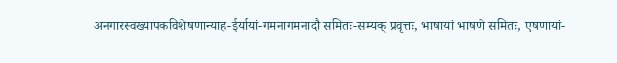अनगारस्वख्यापकविशेषणान्याह-ईर्यायां-गमनागमनादौ समितः-सम्यक् प्रवृत्तः, भाषायां भाषणे समितः, एषणायां-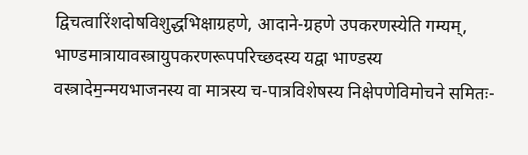द्विचत्वारिंशदोषविशुद्धभिक्षाग्रहणे, आदाने-ग्रहणे उपकरणस्येति गम्यम्, भाण्डमात्रायावस्त्रायुपकरणरूपपरिच्छदस्य यद्वा भाण्डस्य वस्त्रादेम॒न्मयभाजनस्य वा मात्रस्य च-पात्रविशेषस्य निक्षेपणेविमोचने समितः-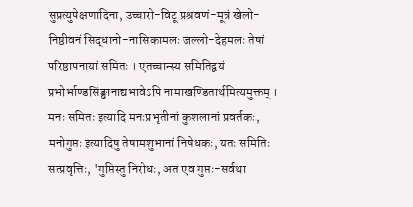सुप्रत्युपेक्षणादिना, उच्चारो-विटू प्रश्रवणं-मूत्रं खेलो-निष्ठीवनं सिद्धानो-नासिकामलः जल्लो-देहमलः तेषां परिष्ठापनायां समितः । एतच्चान्स्य समितिद्वयं प्रभोर्भाण्डसिंङ्घानाद्यभावेऽपि नामाखण्डितार्थमित्यमुक्तम् । मनः समितः इत्यादि मनःप्रभृतीनां कुशलानां प्रवर्तकः, मनोगुप्तः इत्यादिषु तेषामशुभानां निषेधकः, यतः समितिः सत्प्रवृत्तिः, 'गुप्तिस्तु निरोधः, अत एव गुप्तः-सर्वथा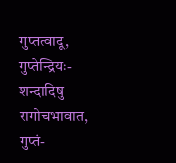गुप्तत्वादू, गुप्तेन्द्रियः-शन्दादिषु रागोचभावात, गुप्तं-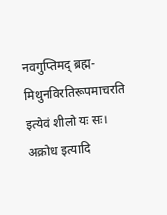नवगुप्तिमद् ब्रह्म-मिथुनविरतिरूपमाचरति इत्येवं शीलो यः सः। अक्रोध इत्यादि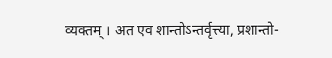व्यक्तम् । अत एव शान्तोऽन्तर्वृत्त्या, प्रशान्तो-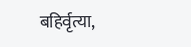बहिर्वृत्या,